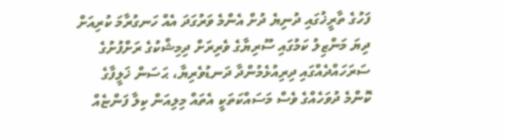ފަހުގެ ތާރީޚުގައި ދުނިޔެ ދުށް އެންމެ ވަރުގަދަ އެއް ހަނގުރާމަ ކުރިއަށް ދިޔަ މަންޒިލު ކަމުގައި ސޫރިޔާގެ ވެރިރަށް ދިމިޝްކުގެ ރަށްފުށުގެ ސަރަހައްދެއްގައި ދިރިއުޅެމުންދާ ދަނޑުވެރިޔާ، ޙަސަން ޚަލީފާގެ ކޮންމެ ދުވަހެއްގެ ވެސް މަސައްކަތަކީ އެތައް މިލިއަން ކިލާ ފަންޏެއް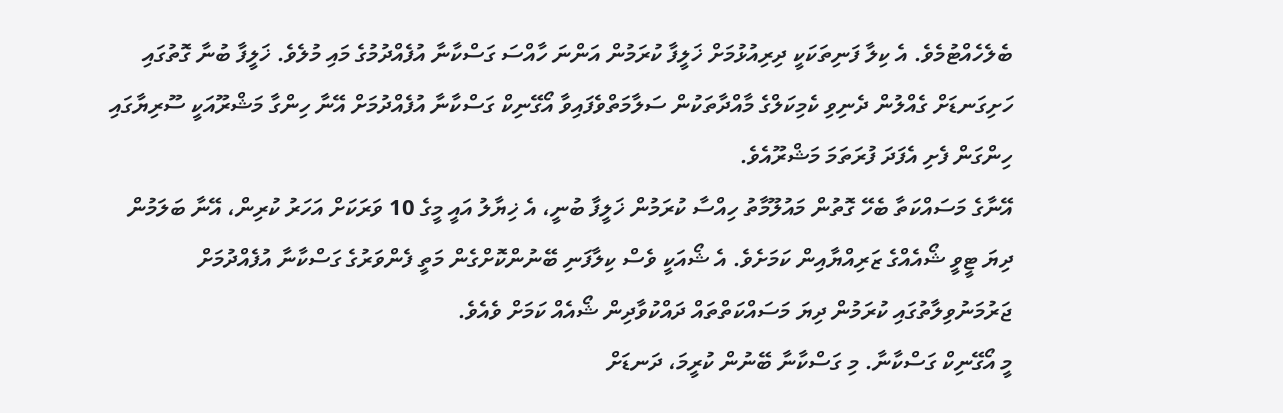ބެލެހެއްޓުމެވެ. އެ ކިލާ ފަނިތަކަކީ ދިރިއުޅުމަށް ޚަލީފާ ކުރަމުން އަންނަ ހާއްސަ ގަސްކާނާ އުފެއްދުމުގެ މައި މުލެވެ. ޚަލީފާ ބުނާ ގޮތުގައި ހަށިގަނޑަށް ގެއްލުން ދެނިވި ކެމިކަލްގެ މާއްދާތަކުން ސަލާމަތްވެފައިވާ އޯގޭނިކް ގަސްކާނާ އުފެއްދުމަށް އޭނާ ހިންގާ މަޝްރޫއަކީ ސޫރިޔާގައި ހިންގަން ފެށި އެފަދަ ފުރަތަމަ މަޝްރޫއެވެ.
އޭނާގެ މަސައްކަތާ ބެހޭ ގޮތުން މައުލޫމާތު ހިއްސާ ކުރަމުން ޚަލީފާ ބުނީ، އެ ޚިޔާލު އައީ މީގެ 10 ވަރަކަށް އަހަރު ކުރިން، އޭނާ ބަލަމުން ދިޔަ ޓީވީ ޝޯއެއްގެ ޒަރިއްޔާއިން ކަމަށެވެ. އެ ޝޯއަކީ ވެސް ކިލާފަނި ބޭނުންކޮށްގެން މަތީ ފެންވަރުގެ ގަސްކާނާ އުފެއްދުމަށް ޖަރުމަނުވިލާތުގައި ކުރަމުން ދިޔަ މަސައްކަތްތައް ދައްކުވާދިން ޝޯއެއް ކަމަށް ވެއެވެ.
މީ އޯގޭނިކް ގަސްކާނާ. މި ގަސްކާނާ ބޭނުން ކުރީމަ، ދަނޑަށް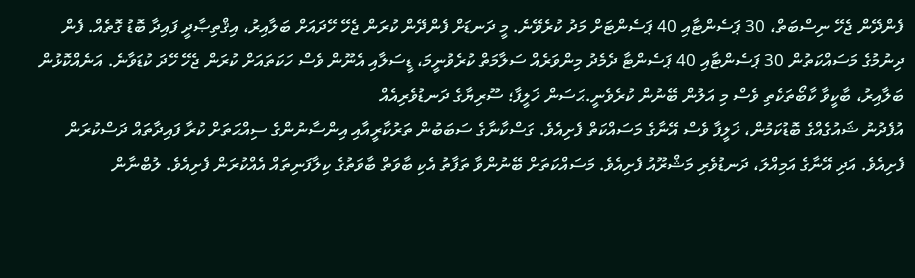ފެންދޭން ޖެހޭ ނިސްބަތް، 30 ޕަސެންޓާއި 40 ޕަސެންޓަށް މަދު ކުރެވޭނެ. މީ ދަނޑަށް ފެންދޭން ކުރަން ޖެހޭ ހޭދައަށް ބަލާއިރު، އިޤްތިޞާދީ ފައިދާ ބޮޑު ގޮތެއް. ފެން ދިނުމުގެ މަސައްކަތުން 30 ޕަސެންޓާއި 40 ޕަސެންޓާ ދެމެދު މިންވަރެއް ސަލާމަތް ކުރެވުނީމަ، ޑީސަލާއި އެނޫން ވެސް ހަކަތައަށް ކުރަން ޖެހޭ ހޭދަ ކުޑަވާނެ. އަނެއްކޮޅުން ބަލާއިރު، ބާކީވާ ކާބޯތަކެތި ވެސް މި އަލުން ބޭނުން ކުރެވެނީ.ޙަސަން ޚަލީފާ؛ ސޫރިޔާގެ ދަނޑުވެރިއެއް
އުފެދުނު ޝައުގެއްގެ ބޮޑުކަމުން، ޚަލީފާ ވެސް އޭނާގެ މަސައްކަތް ފެށިއެވެ. ގަސްކާނާގެ ސަބަބުން ތަރުކާރީއާއި އިންސާނުންގެ ސިއްޙަތަށް ކުރާ ފައިދާތައް ދަސްކުރަން ފެށިއެވެ. އަދި އޭނާގެ އަމިއްލަ، ދަނޑުވެރި މަޝްރޫއު ފެށިއެވެ. މަސައްކަތަށް ބޭނުންވާ ތަފާތު އެކި ބާވަތް ބާވަތުގެ ކިލާފަނިތައް އެއްކުރަން ފެށިއެވެ. ލުބްނާން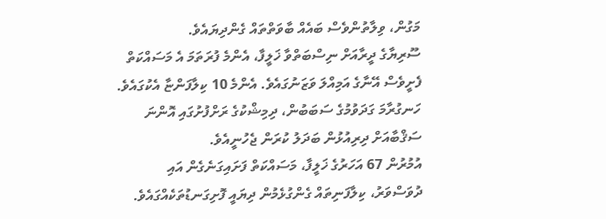މަގުން، ވިލާތުންވެސް ބައެއް ބާވަތްތައް ގެންދިޔައެވެ.
ސޫރިޔާގެ ދީރާއަށް ނިސްބަތްވާ ޚަލީފާ، އެންމެ ފުރަތަމަ އެ މަސައްކަތް ފެށީވެސް އޭނާގެ އަމިއްލަ ވަޒަނުގައެވެ. އެންމެ 10 ކިލާފަންޏާ އެކުގައެވެ. ހަނގުރާމަ ގަދަވުމުގެ ސަބަބުން، ދިމިޝްކުގެ ރަށްފުށުގައި އޮންނަ ސަޤްބާއަށް ދިރިއުޅުން ބަދަލު ކުރަން ޖެހުނީއެވެ.
އުމުރުން 67 އަހަރުގެ ޚަލީފާ، މަސައްކަތް ފަށައިގަނެގެން އައި ދުވަސްވަރު، ކިލާފަނިތައް ގެންގުޅެމުން ދިޔައީ ފޮށިގަނޑުތަކެއްގައެވެ.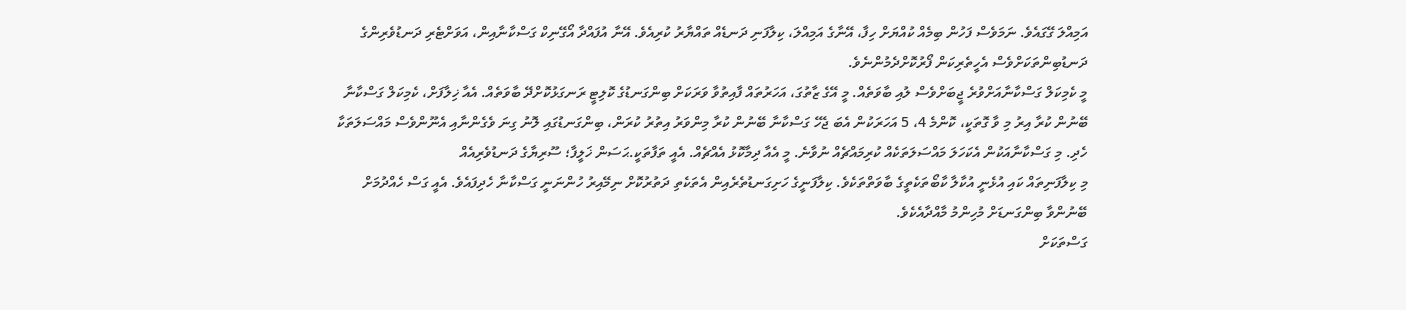އަމިއްލަ ގޭގައެވެ. ނަމަވެސް ފަހުން ބިމެއް ކުއްޔަށް ހިފާ، އޭނާގެ އަމިއްލަ، ކިލާފަނި ދަނޑެއް ތައްޔާރު ކުރިއެވެ. އޭނާ އުފައްދާ އޯގޭނިކް ގަސްކާނާއިން، އަވަށްޓެރި ދަނޑުވެރިންގެ ދަނޑުބިންތަކަށްވެސް އެހީތެރިކަން ފޯރުކޮށްދެމުންނެވެ.
މީ ކެމިކަލް ގަސްކާނާއަށްވުރެ ޖީބަށްވެސް ލުއި ބާވަތެއް. މީ އޭގެ ޒާތުގަ، އަހަރުތައް ފާއިތުވާ ވަރަކަށް ބިންގަނޑުގެ ކޮލިޓީ ރަނގަޅުކޮށްދޭ ބާވަތެއް. އެއާ ޚިލާފަށް، ކެމިކަލް ގަސްކާނާ ބޭނުން ކުރާ އިރު މި ވާ ގޮތަކީ، ކޮންމެ 4، 5 އަހަރަކުން އެބަ ޖެހޭ ގަސްކާނާ ބޭނުން ކުރާ މިންވަރު އިތުރު ކުރަން، ބިންގަނޑުގައި ލޮނު ގިނަ ވެގެންނާއި އެނޫންވެސް މައްސަލަތަކާ ހެދި. މި ގަސްކާނާއަކުން އެކަހަލަ މައްސަލަތަކެއް ކުރިމައްޗެއް ނުވާނެ. މީ އެއާ ދިމާކޮޅު އެއްޗެއް. އެއީ ތަފާތަކީ.ޙަސަން ޚަލީފާ؛ ސޫރިޔާގެ ދަނޑުވެރިއެއް
މި ކިލާފަނިތައް ކައި އުޅެނީ އުކާލާ ކާބޯތަކެތީގެ ބާވަތްތަކެވެ. ކިލާފަނީގެ ހަށިގަނޑުތެރެއިން އެތަކެތި ދަތުރުކޮށް ނިމޭއިރު ހުންނަނީ ގަސްކާނާ ހެދިފައެވެ. އެއީ ގަސް ހެއްދުމަށް ބޭނުންވާ ބިންގަނޑަށް މުހިންމު މާއްދާއެކެވެ.
ގަސްތަކަށް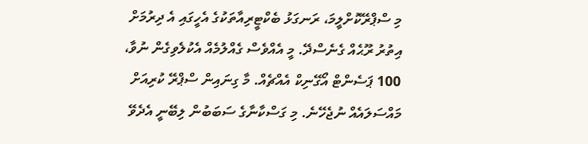މި ސްޕްރޭކޮށްލީމަ، ރަނގަޅު ބެކްޓީރިއާތަކުގެ އެހީގައި އެ ދިރުމަށް އިތުރު ރޫޙެއް ގެނެސްދޭ. މީ އެއްވެސް ގެއްލުމެއް އެކުލެވިގެން ނުވާ، 100 ޕަސެންޓް އޯގޭނިކް އެއްޗެއް. މާ ގިނައިން ސްޕްރޭ ކުރިއަށް މައްސަލައެއް ނުޖެހޭނެ. މި ގަސްކާނާގެ ސަބަބުން ލިބޭނީ އެދެވޭ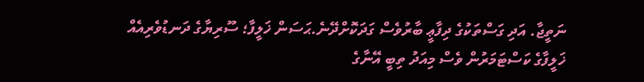ނަތީޖާ. އަދި ގަސްތަކުގެ ދިފާޢީ ބާރުވެސް ގަދަކޮށްދޭނެ.ޙަސަން ޚަލީފާ؛ ސޫރިޔާގެ ދަނޑުވެރިއެއް
ޚަލީފާގެ ކަސްޓަމަރުން ވެސް މިއަދު ތިބީ އޭނާގެ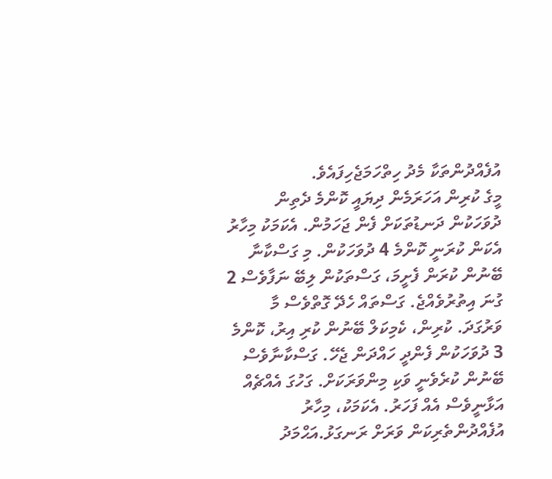އުފެއްދުންތަކާ މެދު ހިތްހަމަޖެހިފައެވެ.
މީގެ ކުރިން އަހަރަމެން ދިޔައީ ކޮންމެ ދެތިން ދުވަހަކުން ދަނޑުތަކަށް ފެން ޖަހަމުން. އެކަމަކު މިހާރު އެކަން ކުރަނީ ކޮންމެ 4 ދުވަހަކުން. މި ގަސްކާނާ ބޭނުން ކުރަން ފެށީމަ، ގަސްތަކުން ލިބޭ ނަފާވެސް 2 ގުނަ އިތުރުވެއްޖެ. ގަސްތައް ހެދޭ ގޮތްވެސް މާ ވަރުގަދަ. ކުރިން، ކެމިކަލް ބޭނުން ކުރި އިރު، ކޮންމެ 3 ދުވަހަކުން ފެންދީ ހައްދަން ޖެހޭ. ގަސްކާނާވެސް ބޭނުން ކުރެވެނީ ވަކި މިންވަރަކަށް. ގަހުގަ އެއްޗެއް އަޅާނީވެސް އެއް ފަހަރު. އެކަމަކު، މިހާރު އުފެއްދުންތެރިކަން ވަރަށް ރަނގަޅު.އަޙްމަދު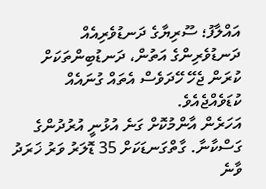އައްލާފު؛ ސޫރިޔާގެ ދަނޑުވެރިއެއް
ދަނޑުވެރިންގެ އަތުން، ދަނޑުބިންތަކަށް ކުރަން ޖެހޭ ހޭދަވެސް އެތައް ގުނައެއް ކުޑަވެއްޖެއެވެ.
އަހަރެން އާންމުކޮށް ގަނެ އުޅުނީ އުރުދުންގެ ގަސްކާނާ. ގާތްގަނޑަކަށް 35 ޑޮލަރު ވަރު ޚަރަދު ވާނެ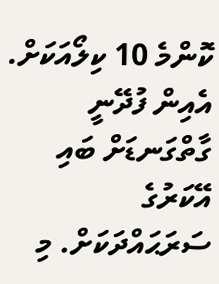ކޮންމެ 10 ކިލޯއަކަށް. އެއިން ފުދޭނީ ގާތްގަނޑަށް ބައި އޭކަރުގެ ސަރަޙައްދަކަށް. މި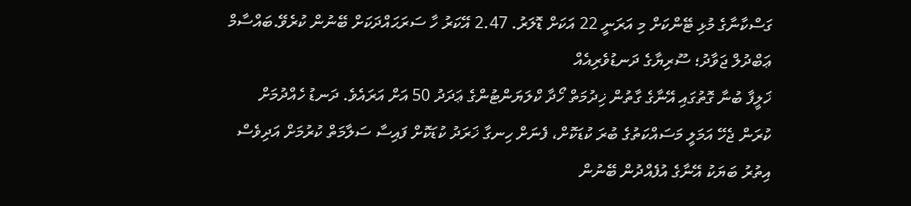ގަސްކާނާގެ މުޅި ޓޭންކަށް މި އަރަނީ 22 އަކަށް ޑޮލަރު. 2.47 އޭކަރު ހާ ސަރަޙައްދަކަށް ބޭނުން ކުރެވޭ.ބައްސާމް ޢަބްދުލް ޖަވާދު؛ ސޫރިޔާގެ ދަނޑުވެރިއެއް
ޚަލީފާ ބުނާ ގޮތުގައި އޭނާގެ ގާތުން ޚިދުމަތް ހޯދާ ކްލަޔަންޓުންގެ ޢަދަދު 50 އަށް އަރައެވެ. ދަނޑު ހެއްދުމަށް ކުރަން ޖެހޭ އަމަލީ މަސައްކަތުގެ ބުރަ ކުޑަކޮށް، ފެނަށް ހިނގާ ޚަރަދު ކުޑަކޮށް ފައިސާ ސަލާމަތް ކުރުމަށް އަދިވެސް އިތުރު ބަޔަކު އޭނާގެ އުފެއްދުން ބޭނުން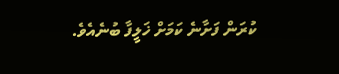ކުރަން ފަށާނެ ކަމަށް ޚަލީފާ ބުނެއެވެ.